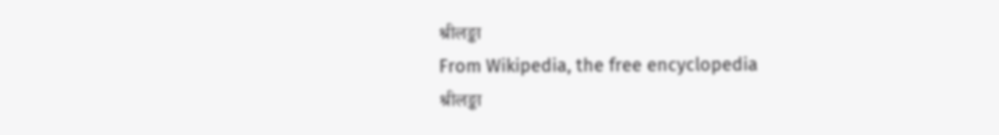श्रीलङ्का
From Wikipedia, the free encyclopedia
श्रीलङ्का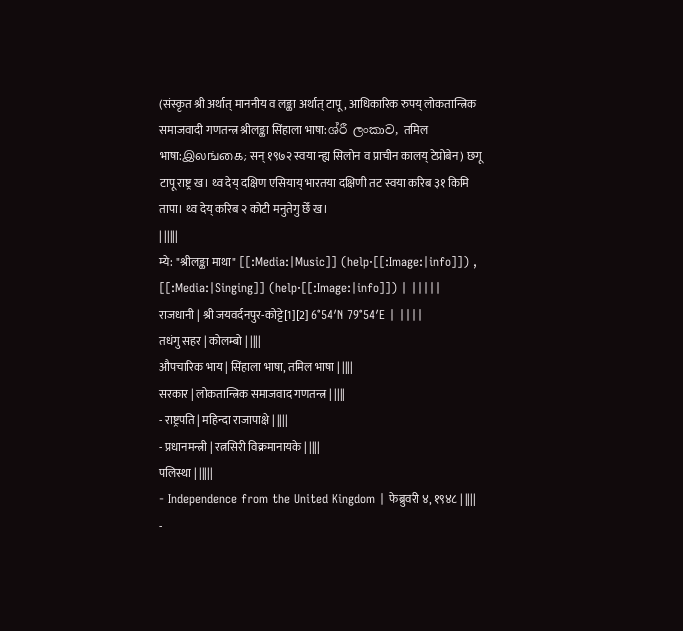(संस्कृत श्री अर्थात् माननीय व लङ्का अर्थात् टापू, आधिकारिक रुपय् लोकतान्त्रिक समाजवादी गणतन्त्र श्रीलङ्का सिंहाला भाषा:ශ්රී ලංකාව, तमिल भाषा:இலங்கை; सन् १९७२ स्वया न्ह्य सिलोन व प्राचीन कालय् टेप्रोबेन) छगू टापू राष्ट्र ख। थ्व देय् दक्षिण एसियाय् भारतया दक्षिणी तट स्वया करिब ३१ किमि तापा। थ्व देय् करिब २ कोटी मनुतेगु छेँ ख।
| |||||
म्ये: "श्रीलङ्का माथा" [[:Media:|Music]] (help·[[:Image:|info]]) , [[:Media:|Singing]] (help·[[:Image:|info]]) | |||||
राजधानी | श्री जयवर्दनपुर-कोट्टे[1][2] 6°54′N 79°54′E | ||||
तधंगु सहर | कोलम्बो | ||||
औपचारिक भाय | सिंहाला भाषा, तमिल भाषा | ||||
सरकार | लोकतान्त्रिक समाजवाद गणतन्त्र | ||||
- राष्ट्रपति | महिन्दा राजापाक्षे | ||||
- प्रधानमन्त्री | रत्नसिरी विक्रमानायके | ||||
पलिस्था | |||||
- Independence from the United Kingdom | फेब्रुवरी ४, १९४८ | ||||
-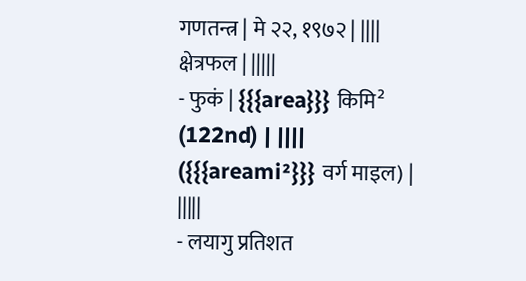गणतन्त्र | मे २२, १९७२ | ||||
क्षेत्रफल | |||||
- फुकं | {{{area}}} किमि² (122nd) | ||||
({{{areami²}}} वर्ग माइल) | |||||
- लयागु प्रतिशत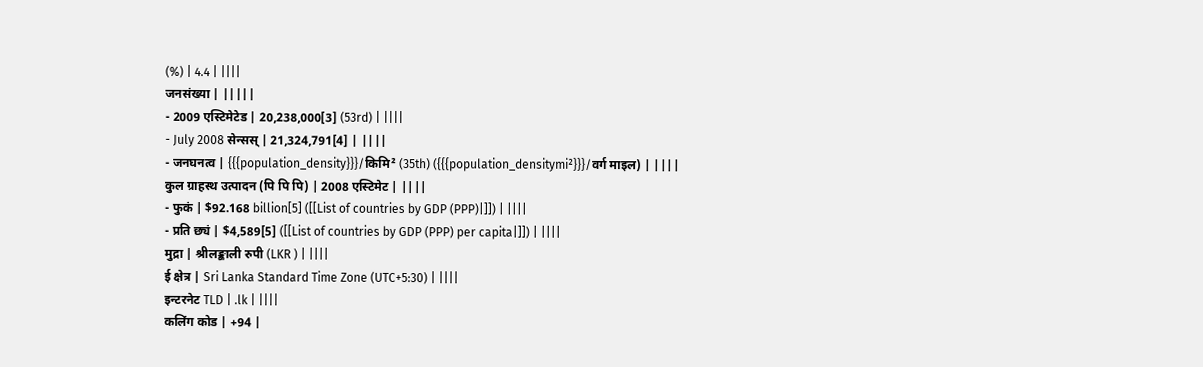(%) | 4.4 | ||||
जनसंख्या | |||||
- 2009 एस्टिमेटेड | 20,238,000[3] (53rd) | ||||
- July 2008 सेन्सस् | 21,324,791[4] | ||||
- जनघनत्व | {{{population_density}}}/किमि² (35th) ({{{population_densitymi²}}}/वर्ग माइल) | ||||
कुल ग्राहस्थ उत्पादन (पि पि पि) | 2008 एस्टिमेट | ||||
- फुकं | $92.168 billion[5] ([[List of countries by GDP (PPP)|]]) | ||||
- प्रति छ्यं | $4,589[5] ([[List of countries by GDP (PPP) per capita|]]) | ||||
मुद्रा | श्रीलङ्काली रुपी (LKR ) | ||||
ई क्षेत्र | Sri Lanka Standard Time Zone (UTC+5:30) | ||||
इन्टरनेट TLD | .lk | ||||
कलिंग कोड | +94 |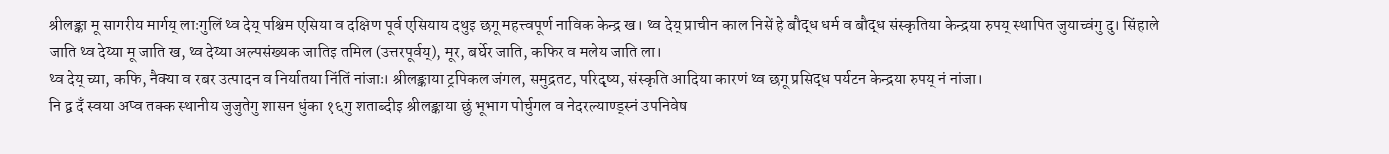श्रीलङ्का मू सागरीय मार्गय् लाःगुलिं थ्व देय् पश्चिम एसिया व दक्षिण पूर्व एसियाय दथुइ छगू महत्त्वपूर्ण नाविक केन्द्र ख। थ्व देय् प्राचीन काल निसें हे बौद्ध धर्म व बौद्ध संस्कृतिया केन्द्रया रुपय् स्थापित जुयाच्वंगु दु। सिंहाले जाति थ्व देय्या मू जाति ख, थ्व देय्या अल्पसंख्यक जातिइ तमिल (उत्तरपूर्वय्), मूर, बर्घेर जाति, कफिर व मलेय जाति ला।
थ्व देय् च्या, कफि, नैक्या व रबर उत्पादन व निर्यातया निंतिं नांजाः। श्रीलङ्काया ट्रपिकल जंगल, समुद्रतट, परिदृष्य, संस्कृति आदिया कारणं थ्व छगू प्रसिद्ध पर्यटन केन्द्रया रुपय् नं नांजा।
नि द्व दँ स्वया अप्व तक्क स्थानीय जुजुतेगु शासन धुंका १६गु शताब्दीइ श्रीलङ्काया छुं भूभाग पोर्चुगल व नेदरल्याण्ड्स्नं उपनिवेष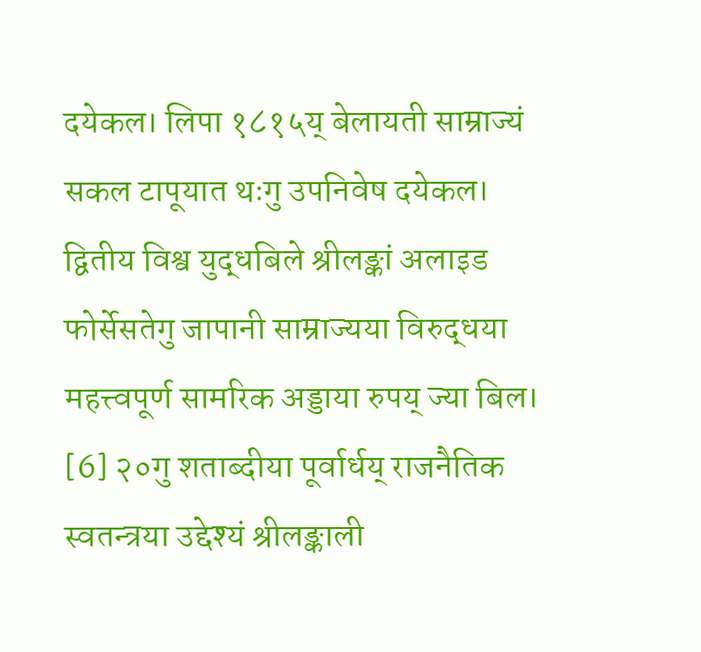दयेकल। लिपा १८१५य् बेलायती साम्राज्यं सकल टापूयात थःगु उपनिवेष दयेकल। द्वितीय विश्व युद्धबिले श्रीलङ्कां अलाइड फोर्सेसतेगु जापानी साम्राज्यया विरुद्धया महत्त्वपूर्ण सामरिक अड्डाया रुपय् ज्या बिल। [6] २०गु शताब्दीया पूर्वार्धय् राजनैतिक स्वतन्त्रया उद्देश्यं श्रीलङ्काली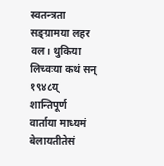स्वतन्त्रता सङ्ग्रामया लहर वल। थुकिया लिच्वःया कथं सन् १९४८य् शान्तिपूर्ण वार्ताया माध्यमं बेलायतीतेसं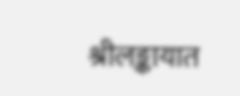श्रीलङ्कायात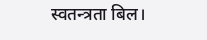स्वतन्त्रता बिल।